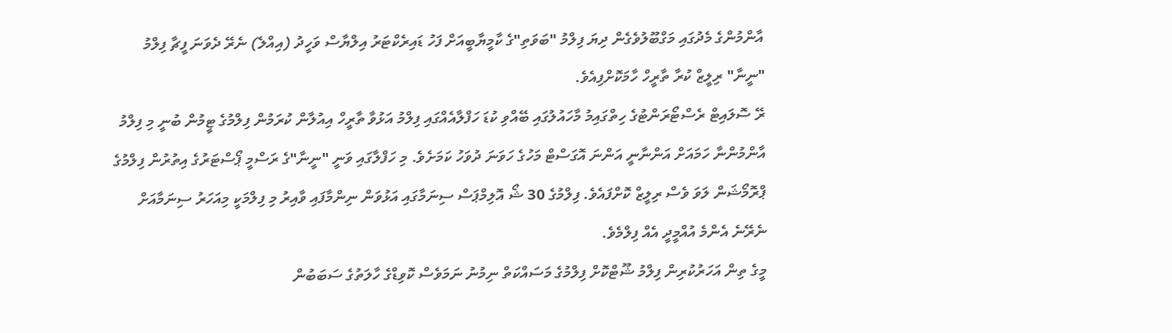އާންމުންގެ މެދުގައި މަގްބޫލުވެގެން ދިޔަ ފިލްމު "ބަވަތި"ގެ ކާމީޔާބީއަށް ފަހު ޑައިރެކްޓަރު އިލްޔާސް ވަހީދު (އިއްލެ) ނެރޭ ދެވަނަ ފީޗާ ފިލްމު "ނީނާ" ރިލީޒް ކުރާ ތާރީހް ހާމަކޮށްފިއެވެ.
ރޭ ސޮލައިޓް ރެސްޓޯރަންޓުގެ ހިތްގައިމު މާހައުލުގައި ބޭއްވި ކުޑަ ހަފްލާއެއްގައި ފިލްމު އަޅުވާ ތާރީހް އިއުލާން ކުރަމުން ފިލްމުގެ ޓީމުން ބުނީ މި ފިލްމު އާންމުންނާ ހަމައަށް އަންނާނީ އަންނަ އޮގަސްޓް މަހުގެ ހަވަނަ ދުވަހު ކަމަށެވެ. މި ހަފްލާގައި ވަނީ "ނީނާ"ގެ ރަސްމީ ޕޯސްޓަރުގެ އިތުރުން ފިލްމުގެ ޕްރޮމޯޝަން ލަވަ ވެސް ރިލީޒް ކޮށްފައެވެ. ފިލްމުގެ 30 ޝޯ އޮލިމްޕަސް ސިނަމާގައި އަޅުވަން ނިންމާފައި ވާއިރު މި ފިލްމަކީ މިއަހަރު ސިނަމާއަށް ނެރޭނެ އެންމެ އުއްމީދީ އެއް ފިލްމެވެ.
މީގެ ތިން އަހަރުކުރިން ފިލްމު ޝޫޓްކޮށް ފިލްމުގެ މަސައްކަތް ނިމުނު ނަމަވެސް ކޮވިޑްގެ ހާލަތުގެ ސަބަބުން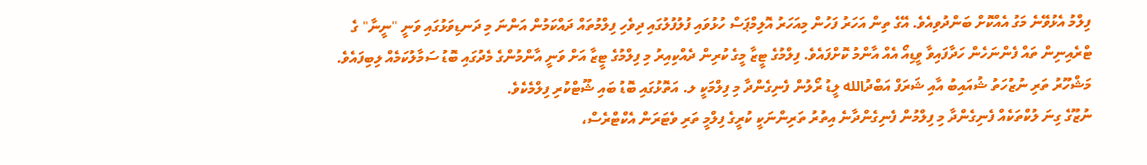ފިލްމު އެޅުވޭނެ މަގު އެއްކޮށް ބަންދުވިއެވެ. އޭގެ ތިން އަހަރު ފަހުން މިއަހަރު އޮލިމްޕަސް ހުޅުވައި ފުލުފުލުގައި ދިވެހި ފިލްމުތައް ދައްކަމުން އަންނަ މި ދަނޑިވަޅުގައި ވަނީ "ނީނާ" ގެ ޓްރެއިނިން ތައް ފެންނަހެން ހަދާފައިވާ ވީޑިއޯ އެއް އާންމު ކޮށްފައެވެ. ފިލްމުގެ ޓީޒާ މީގެ ކުރިން ދެއްކިއިރު މި ފިލްމުގެ ޓީޒާ އަށް ވަނީ އާންމުންގެ މެދުގައި ބޮޑު ސަމާލުކަމެއް ލިބިފައެވެ. މަޝްހޫރު ތަރި ނުޒުހަތު ޝުއައިބު އާއި ޝަރަފް އަބްދުالله ލީޑު ރޯލުން ފެނިގެންދާ މި ފިލްމަކީ ލ. އަތޮޅުގައި ބޮޑު ބައި ޝޫޓްކުރި ފިލްމެކެވެ.
ނުޒޫގެ ގިނަ ލުކްތަކެއް ފެނިގެންދާ މި ފިލްމުން ފެނިގެންދާނެ އިތުރު ތަރިންނަކީ ކުރީގެ ފިލްމީ ތަރި ވެޓަރަން އެކްޓްރެސް،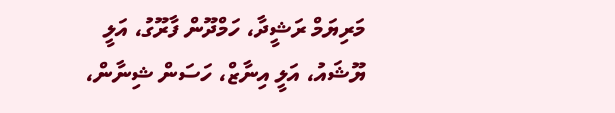މަރިޔަމް ރަޝީދާ، ހަމްދޫން ފާރޫގު، އަލީ ޔޫޝައު، އަލީ އިނާޒް، ހަސަން ޝިނާން،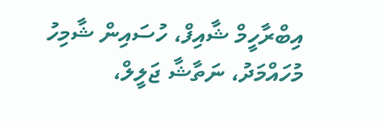އިބްރާހީމް ޝާއިފް، ހުސައިން ޝާމިހު މުހައްމަދު، ނަތާޝާ ޖަލީލް،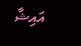އައިޝާ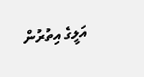އަލީގެ އިތުރުން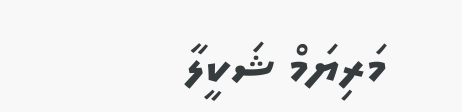މަރިޔަމް ޝަކީލާ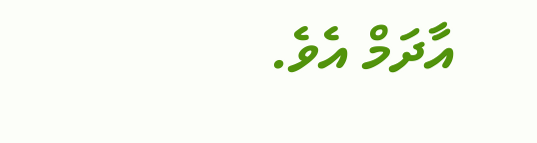އާދަމް އެވެ.